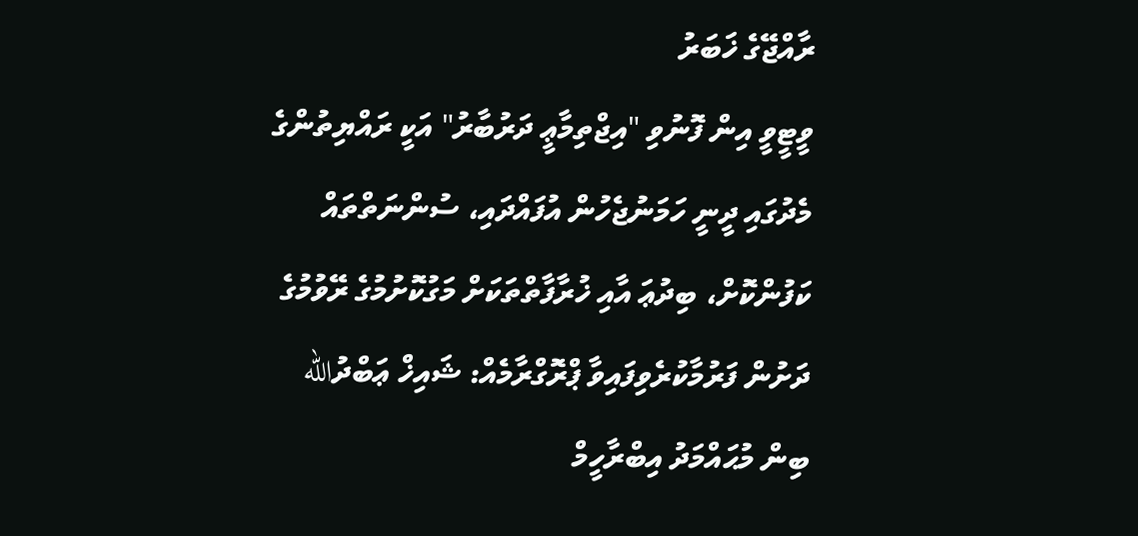ރާއްޖޭގެ ޚަބަރު
ވީޓީވީ އިން ފޮނުވި "އިޖްތިމާޢީ ދަރުބާރު" އަކީ ރައްޔިތުންގެ މެދުގައި ދީނީ ހަމަނުޖެހުން އުފައްދައި، ސުންނަތްތައް ކަފުންކޮށް، ބިދުޢަ އާއި ޚުރާފާތްތަކަށް މަގުކޮށުމުގެ ރޭވުމުގެ ދަށުން ފަރުމާކުރެވިފައިވާ ޕްރޮގްރާމެއް: ޝައިޚް ޢަބްދުالله ބިން މުޙައްމަދު އިބްރާހީމް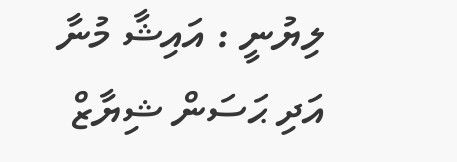ލިޔުނީ : އައިޝާ މުނާ އަދި ޙަސަން ޝިޔާޒް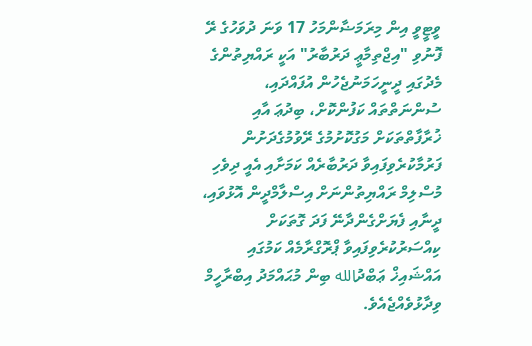ވީޓީވީ އިން މިރަމަޟާންމަހު 17 ވަނަ ދުވަހުގެ ރޭ ފޮނުވި "އިޖްތިމާޢީ ދަރުބާރު" އަކީ ރައްޔިތުންގެ މެދުގައި ދީނީހަމަނުޖެހުން އުފައްދައި، ސުންނަތްތައް ކަފުންކޮށް، ބިދުޢަ އާއި ޚުރާފާތްތަކަށް މަގުކޮށުމުގެ ރޭވުމުގެދަށުން ފަރުމާކުރެވިފައިވާ ދަރުބާރެއް ކަމަށާއި އެއީ ދިވެހި މުސްލިމް ރައްޔިތުންނަށް އިސްލާމްދީން އޮޅުވައި، ދީނާއި ފެޔަށްގެންދާނޭ ފަދަ ގޮތަކަށް ކިއްސަރުކުރެވިފައިވާ ޕްރޮގްރާމެއް ކަމުގައި އައްޝައިޚް ޢަބްދުالله ބިން މުޙައްމަދު އިބްރާހީމް ވިދާޅުވެއްޖެއެވެ.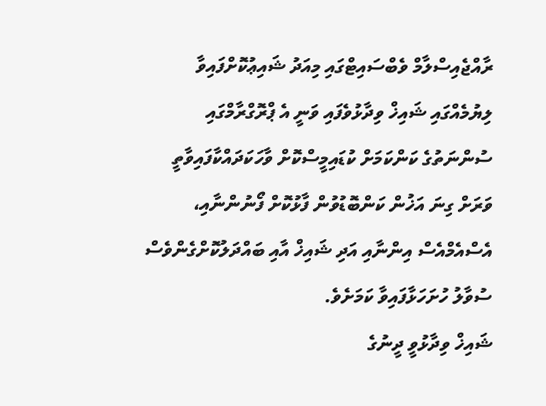ރާއްޖެއިސްލާމް ވެބްސައިޓްގައި މިއަދު ޝައިޢުކޮށްފައިވާ ލިޔުމެއްގައި ޝައިޚް ވިދާޅުވެފައި ވަނީ އެ ޕްރޮގްރާމްގައި ސުންނަތުގެ ކަންކަމަށް ކުޑައިމީސްކޮށް ވާހަކަދައްކާފައިވާތީ ވަރަށް ގިނަ އަޚުން ކަންބޮޑުވުން ފާޅުކޮށް ފޯނުންނާއި، އެސްއެމްއެސް އިންނާއި އަދި ޝައިޚް އާއި ބައްދަލުކޮށްގެންވެސް ސުވާލު ހުށަހަޅާފައިވާ ކަމަށެވެ.
ޝައިޚް ވިދާޅުވީ ދީނުގެ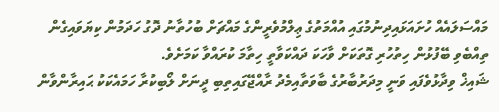މައްސަލައެއް ހުށައަޅައިދިނުމުގައި އުއްމަތުގެ ޢިލްމުވެރީންގެ މައްޗަށް ބުހުތާނު ދޮގު ހަދަމުން ކިޔަވައިގެން ތިއްބެވި ބޭފުޅުން ހިތުހުރި ގޮތަކަށް ވާހަކަ ދައްކަވާތީ ހިތާމަ ކުރައްވާ ކަމަށެވެ.
ޝައިޚް ވިދާޅުވެފައި ވަނީ މިދަރުބާރުގެ ބާވަތާއިމެދު ރާއްޖޭގައިތިބި ދީނަށް ލޯބިކުރާ ހަމައެކަކު ޙައިރާންވާން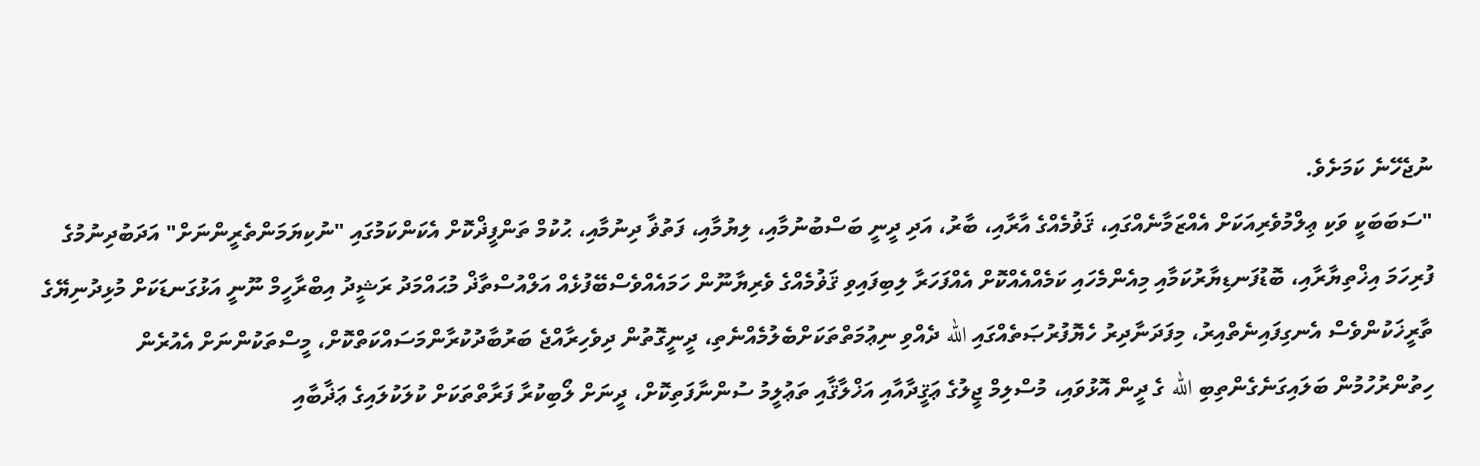ނުޖެހޭނެ ކަމަށެވެ.
"ސަބަބަކީ ވަކި ޢިލްމުވެރިއަކަށް އެއްޒަމާނެއްގައި، ޤަޥުމެއްގެ އާރާއި، ބާރު، އަދި ދީނީ ބަސްބުނުމާއި، ލިޔުމާއި، ފަތުޥާ ދިނުމާއި، ޙުކުމް ތަންފީޛްކޮށް އެކަންކަމުގައި "ނުކިޔަމަންތެރީންނަށް" އަދަބުދިނުމުގެ ފުރިހަމަ އިޚްތިޔާރާއި، ބޮޑުފަނޑިޔާރުކަމާއި މިއެންމެހައި ކަމެއްއެއްކޮށް އެއްފަހަރާ ލިބިފައިވި ޤަޥުމެއްގެ ވެރިޔާނޫން ހަމައެއްވެސްބޭފުޅެއް އަލްއުސްތާޛް މުޙައްމަދު ރަޝީދު އިބްރާހީމް ނޫނީ އަޅުގަނޑަކަށް މުޅިދުނިޔޭގެ ތާރީޚަކުންވެސް އެނގިފައިނެތްއިރު، މިފަދަނާދިރު ހެޔޮފުރުޞަތެއްގައި الله ދެއްވި ނިޢުމަތްތަކަށްބެލުމެއްނެތި، ދީނީގޮތުން ދިވެހިރާއްޖެ ބަރުބާދުކުރާންމަސައްކަތްކޮށް، މީސްތަކުންނަށް އެއުރެން ހިތުންރުހުމުން ބަލައިގަނެގެންތިބި الله ގެ ދީން އޮޅުވައި، މުސްލިމް ޖީލުގެ ޢަޤީދާއާއި އަޚްލާޤާއި ތަޢުލީމު ސުންނާފަތިކޮށް، ދީނަށް ލޯބިކުރާ ފަރާތްތަކަށް ކުލަކުލައިގެ ޢަޛާބާއި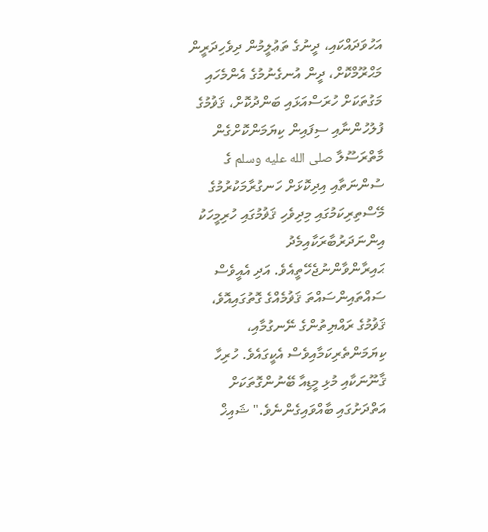އަހުވަދައްކައި، ދީނުގެ ތަޢުލީމުން ދިވެހިދަރީން މަޙްރޫމްކޮށް، ދީން އުނގެނުމުގެ އެންމެހައި މަގުތަކަށް ހުރަސްއަޅައި ބަންދުކޮށް، ޤަޥުމުގެ ފުލުހުންނާއި ސިފައިން ކިޔަމަންކޮށްގެން މާތްރަސޫލާ صلى الله عليه وسلم ގެ ސުންނަތާއި އިދިކޮޅަށް ހަނގުރާމަކުރުމުގެ މޭސްތިރިކަމުގައި މިދިވެހި ޤަޥުމުގައި ހުރިމީހަކު އިންނަދަރުބާރަކާއިމެދު ޙައިރާންވާންނުޖެހޭތީއެވެ. އަދި އެއީވެސް ސައްތައިންސައްތަ ޤަޥުމެއްގެ ގޮތުގައިއޮވެ، ޤަޥުމުގެ ރައްޔިތުންގެ ނޭނގުމާއި، ކިޔަމަންތެރިކަމާއިވެސް އެކީގައެވެ. ހުރިހާ ޤާނޫނަކާއި މުޅި މީޑިއާ ބޭނުންގޮތަކަށް އަތްދަށުގައި ބާއްވައިގެންނެވެ." ޝައިޚް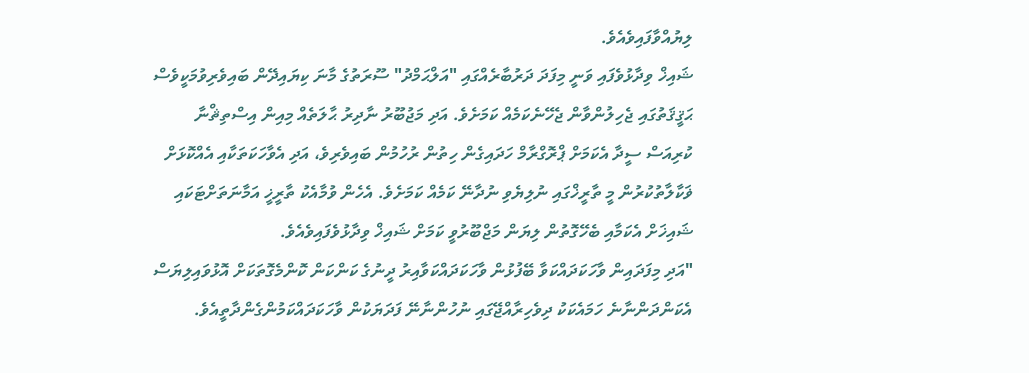ލިޔުއްވާފައިވެއެވެ.
ޝައިޚް ވިދާޅުވެފައި ވަނީ މިފަދަ ދަރުބާރެއްގައި "އަލްޙަމްދު" ސޫރަތުގެ މާނަ ކިޔައިދޭން ބައިވެރިވުމަކީވެސް ޙަޤީޤަތުގައި ޖެހިލުންވާން ޖެހޭނެކަމެއް ކަމަށެވެ. އަދި މަޖުބޫރު ނާދިރު ޙާލަތެއް މިއިން އިސްތިޘްނާ ކުރިއަސް ސީދާ އެކަމަށް ޕްރޮގްރާމް ހަދައިގެން ހިތުން ރުހުމުން ބައިވެރިވެ، އަދި އެވާހަކަތަކާއި އެއްކޮޅަށް ޥަކާލާތުކުރުން މީ ތާރީޚްގައި ނުލިޔެވި ނުދާނޭ ކަމެއް ކަމަށެވެ. އެހެން ވުމާއެކު ތާރީޚީ އަމާނަތަށްޓަކައި ޝައިޚަށް އެކަމާއި ބެހޭގޮތުން ލިޔަން މަޖްބޫރުވީ ކަމަށް ޝައިޚް ވިދާޅުވެފައިވެއެވެ.
"އަދި މިފަދައިން ވާހަކަދައްކަވާ ބޭފުޅުން ވާހަކަދައްކަވާއިރު ދީނުގެ ކަންކަން ކޮންމެގޮތަކަށް އޮޅުވައިލިޔަސް އެކަންދަންނާނެ ހަމައެކަކު ދިވެހިރާއްޖޭގައި ނުހުންނާނޭ ފަދަޔަކުން ވާހަކަދައްކަމުންގެންދާތީއެވެ.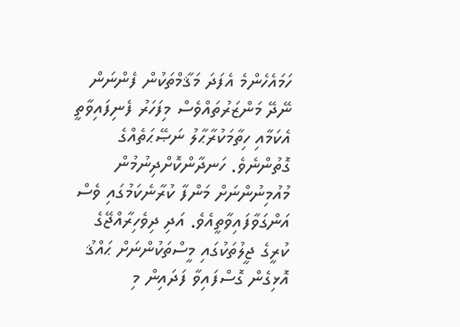ހަމައެހެންމެ އެފަދަ މަޤާމްތަކުން ފެންނަން ނޭދޭ މަންޒަރުތައްވެސް މިފަހަރު ފެނިފައިވާތީ އެކަމާއި ހިތާމަކުރާޙާލު ނަޞޭޙަތެއްގެ ގޮތުންނެވެ. ހަނދާންކޮށްދިނުމުން މުއުމިނުންނަށް މަންފާ ކުރާނެކަމުގައި ވެސް އަންގަވާފައިވާތީއެވެ. އަދި ދިވެހިރާއްޖޭގެ ކުރީގެ ޖީލުތަކުގައި މީސްތަކުންނަށް ޙައްޤު އޮޅިގެން ގޮސްފައިވާ ފަދައިން މި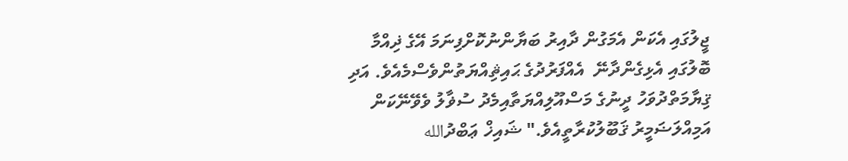ޖީލުގައި އެކަން އެމަގުން ދާއިރު ބަޔާންނުކޮށްފިނަމަ އޭގެ ޛިއްމާ ބޮލުގައި އެޅިގެންދާނޭ  އެއްފަރުދުގެ ޙައިޘިއްޔަތުންވެސްމެއެވެ. އަދި ޤިޔާމަތްދުވަހު ދީނުގެ މަސްއޫލިއްޔަތާއިމެދު ސުޥާލު ވެވޭނޭކަން އަމިއްލަޟަމީރު ޤަބޫލުކުރާތީއެވެ." ޝައިޚް ޢަބްދުالله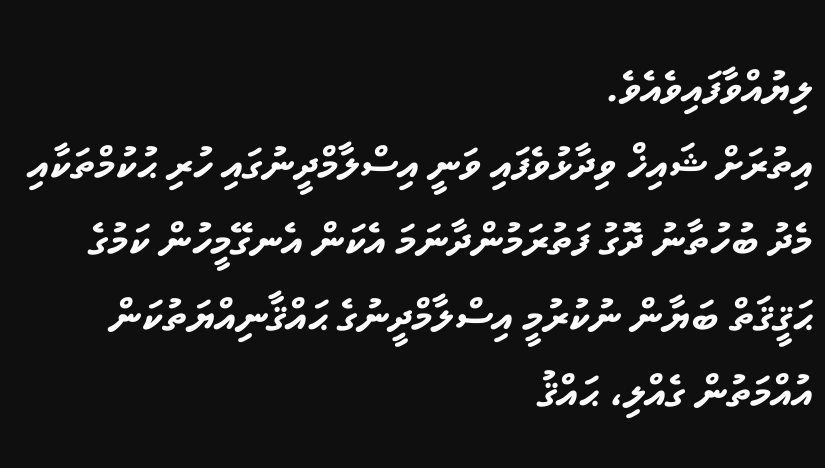ލިޔުއްވާފައިވެއެވެ.
އިތުރަށް ޝައިޚް ވިދާޅުވެފައި ވަނީ އިސްލާމްދީނުގައި ހުރި ޙުކުމްތަކާއި މެދު ބުހުތާނު ދޮގު ފަތުރަމުންދާނަމަ އެކަން އެނގޭމީހުން ކަމުގެ ޙަޤީޤަތް ބަޔާން ނުކުރުމީ އިސްލާމްދީނުގެ ޙައްޤާނިއްޔަތުކަން އުއްމަތުން ގެއްލި، ޙައްޤު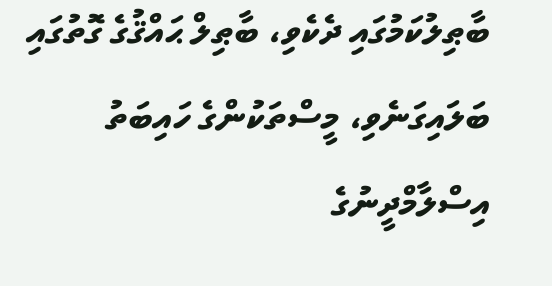ބާޠިލުކަމުގައި ދެކެވި، ބާޠިލް ޙައްޤުގެ ގޮތުގައި ބަލައިގަނެވި، މީސްތަކުންގެ ހައިބަތު އިސްލާމްދީނުގެ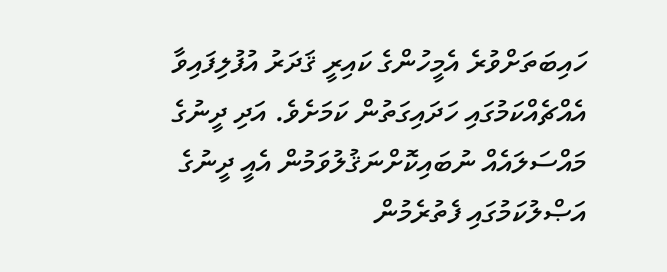ހައިބަތަށްވުރެ އެމީހުންގެ ކައިރީ ޤަދަރު އުފުލިފައިވާ އެއްޗެއްކަމުގައި ހަދައިގަތުން ކަމަށެވެ. އަދި ދީނުގެ މައްސަލައެއް ނުބައިކޮށްނަޤުލުވަމުން އެއީ ދީނުގެ އަޞްލުކަމުގައި ފެތުރެމުން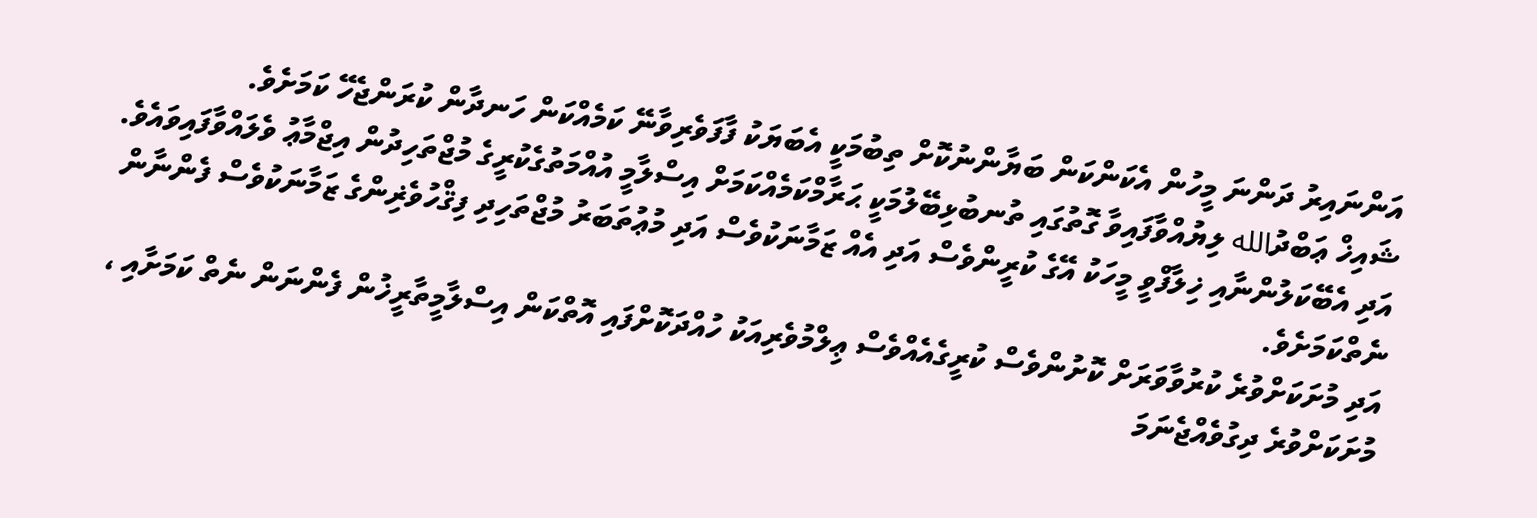އަންނައިރު ދަންނަ މީހުން އެކަންކަން ބަޔާންނުކޮށް ތިބުމަކީ އެބަޔަކު ފާފަވެރިވާނޭ ކަމެއްކަން ހަނދާން ކުރަންޖެހޭ ކަމަށެވެ.
ޝައިޚް ޢަބްދުالله ލިޔުއްވާފައިވާ ގޮތުގައި ތުނބުޅިބޭލުމަކީ ޙަރާމްކަމެއްކަމަށް އިސްލާމީ އުއްމަތުގެކުރީގެ މުޖްތަހިދުން އިޖްމާޢު ވެލައްވާފައިވައެވެ. އަދި އެބޭކަލުންނާއި ޚިލާފްވީ މީހަކު އޭގެ ކުރީންވެސް އަދި އެއް ޒަމާނަކުވެސް އަދި މުޢުތަބަރު މުޖްތަހިދި ފިޤްހުވެޜިންގެ ޒަމާނަކުވެސް ފެންނާން ނެތްކަމަށެވެ.
އަދި މުށަކަށްވުރެ ކުރުވާވަރަށް ކޮށުންވެސް ކުރީގެއެއްވެސް ޢިލްމުވެރިއަކު ހުއްދަކޮށްފައި އޮތްކަން އިސްލާމީތާރީޚުން ފެންނަން ނެތް ކަމަށާއި ، މުށަކަށްވުރެ ދިގުވެއްޖެނަމަ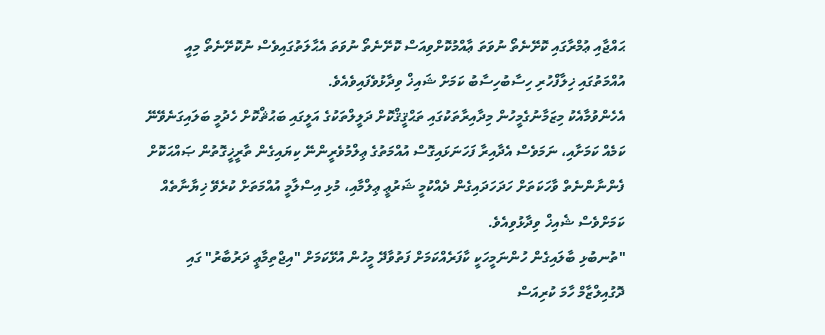ޙައްޖާއި ޢުމްރާގައި ކޮށޭނެތޯ ނުވަތަ ޢާއްމުކޮށްވިއަސް ކޮށޭނެތޯ ނުވަތަ އެޙާލަތުގައިވެސް ނުކޮށޭނެތޯ މިއީ އުއްމަތުގައި ޚިލާފްހުރި ހިސާބުހިސާބު ކަމަށް ޝައިޚް ވިދާޅުވެފައިވެއެވެ.
އެހެންވުމާއެކު މިޒަމާނުގެމީހުން މިދާއިރާތަކުގައި ތަޙްޤީޤްކޮށް ދަލީލްތަކުގެ އަލީގައި ބަޙުޘްކޮށް ހެދުމީ ބަލައިގަނެވޭނޭ ކަމެއް ކަމަށާއި، ނަމަވެސް އެދާއިރާ ފަހަނަޅައިގޮސް އުއްމަތުގެ ޢިލްމުވެރީންނޭ ކިޔައިގެން ތާރީޚީގޮތުން ޞައްޙަކޮށް ފެންނާންނެތް ވާހަކަތަށް ހަދަހަދައިގެން ދެއްކުމީ ޝަރުޢީ ޢިލްމާއި، މުޅި އިސްލާމީ އުއްމަތަށް ކުރެވޭ ޚިޔާނާތެއް ކަމަށްވެސް ޝެއިޚް ވިދާޅުވިއެވެ.
"ތުނބުޅި ބާލައިގެން ހުންނަމީހަކީ ކާފަރެއްކަމަށް ފަތުވާދޭ މީހުން އުޅޭކަމަށް "އިޖްތިމާޢީ ދަރުބާރު" ގައި ދޮގުއިލްޒާމް ހާމަ ކުރިއަސް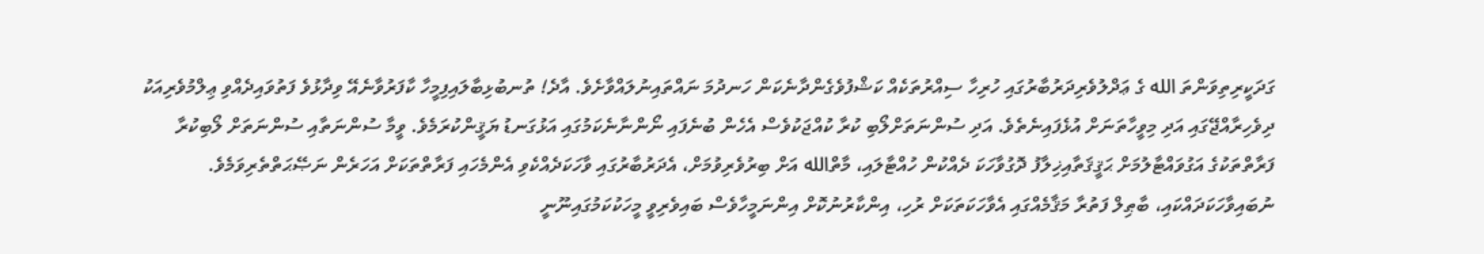ގަދަކީރިތިވަންތަ الله ގެ ޢަދްލުވެރިދަރުބާރުގައި ހުރިހާ ސިއްރުތަކެއް ކަޝްފުވެގެންދާނެކަން ހަނދުމަ ނައްތައިނުލައްވާށެވެ. އާދެ! ތުނބުޅިބާލައިފިމީހާ ކާފަރުވާނެއޭ ވިދާޅުވެ ފަތުވައިދެއްވި ޢިލްމުވެރިއަކު ދިވެހިރާއްޖޭގައި އަދި މިވީހާތަނަށް އުޅެފައިނެތެވެ. އަދި ސުންނަތަށްލޯބި ކުރާ ކުއްޖަކުވެސް އެހެން ބުނެފައި ނޯންނާނެކަމުގައި އަޅުގަނޑު ޔަޤީންކުރަމެވެ. ވީމާ ސުންނަތާއި ސުންނަތަށް ލޯބިކުރާ ފަރާތްތަކުގެ އަގުވައްޓާލުމަށް ޙަޤީޤަތާއިޚިލާފު ދޮގުވާހަކަ ދެއްކުން ހުއްޓާލައި، މާތްالله އަށް ބިރުވެރިވުމަށް، އެދަރުބާރުގައި ވާހަކަދެއްކެވި އެންމެހައި ފަރާތްތަކަށް އަހަރެން ނަޞޭޙަތްތެރިވަމެވެ. ނުބައިވާހަކަދައްކައި، ބާޠިލް ފަތުރާ މަޤާމެއްގައި އެވާހަކަތަކަށް ރުހި، އިންކާރުނުކޮށް އިންނަމީހާވެސް ބައިވެރިވީ މީހަކުކަމުގައިނޫނީ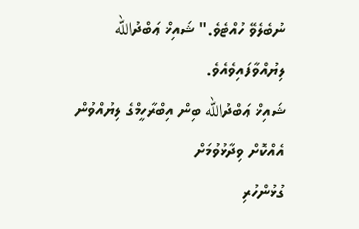ނުބެލެވޭ ހުއްޓެވެ." ޝައިޚް ޢަބްދުالله ލިޔުއްވާފައިވެއެވެ.
ޝައިޚް ޢަބްދުالله ބިން އިބްރާހީމްގެ ލިޔުއްވުން އެއްކޮށް ވިދާޅުވުމަށް
ގުޅުންހުރި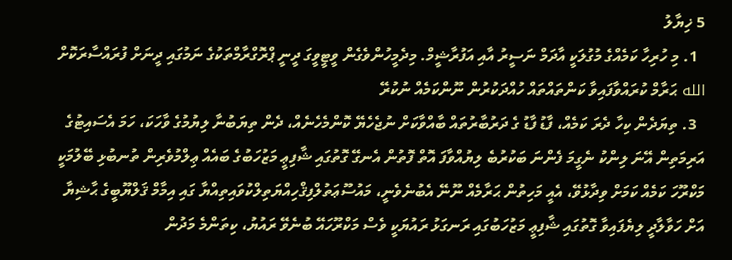5 ޚިޔާލު
  1. މި ހުރިހާ ކަމެއްގެ މުގުލަކީ އާދަމް ނަސީރު އާއި އަފުރާޝީމް. މިދެމީހުންވެގެން ވީޓީވީގަ ދީނީ ޕްރޮގްރާމްތަކުގެ ނަމުގައި ދީނަށް ފުރައްސާރަކޮށް الله ޙަރާމް ކުރައްވާފައިވާ ކަންތައްތައް ހުއްދަކުރުން ނޫންކަމެއް ނުކުރޭ
  3. ތިޔަދެން ކިހާ ދެރަ ކަމެއް، ފާޑު ފާޑު ގެ ދަރުބާރުތައް ބާއްވާކަށް ނުޖެހެޔޭ ކޮންމެހެނެއް، ދެން ތިޔަބުނާ ލިޔުމުގެ ވާހަކަ، ހަމަ އެސައިޓުގެ އަރިމަތިން އޭނަ ލިންކު ނެގީމަ ފެންނަ ބަކުރުބެ ލިޔުއްވާފަ އޮތް ފޮތުން އެނގޭ ގޮތުގައި ޝާފިޢީ މަޒުހަބުގެ ބައެއް ޢިލްމުވެރިން ތުނބުޅި ބޭލުމަކީ މަކްރޫހަ ކަމެއް ކަމަށް ވިދާޅުވޭ، އެއީ މަހިތުން ޙަރާމެއް ނޫނޭ އެބުނެވެނީ، މައުސޫޢަތުލްފިޤްހިއްޔަތިލްކުވައިތިއްޔާ ގައި އިމާމް ޤަލްޔޫބީގެ ޙާޝިޔާ އަށް ހަވާލާދީ ލިޔެފައިވާ ގޮތުގައި ޝާފިޢީ މަޒުހަބުގައި ރަނގަޅު ރައުޔަކީ ވެސް މަކްރޫހައޭ ބުނެވޭ ރައުޔު، ކިތަންމެ މަދުން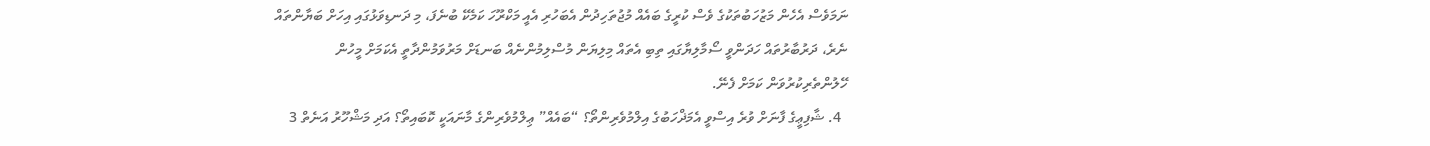ނަމަވެސް އެހެން މަޒުހަބުތަކުގެ ވެސް ކުރީގެ ބައެއް މުޖުތަހިދުން އެބަހުރި އެއީ މަކްރޫހަ ކަމެކޭ ބުނެފަ، މި ދަނޑިވަޅުގައި އިހަށް ބަޔާންތައް ނެރެ، ދަރުބާރުތައް ހަދަންވީ ސޯމާލިޔާގައި ތިބި އެތައް މިލިޔަން މުސްލިމުންނެއް ބަނޑަށް މަރުވަމުންދާތީ އެކަމަށް މީހުން ހޭލުންތެރިކުރުވަން ކަމަށް ފެނޭ.
  4. ޝާފިޢީގެ ފާނަށް ވުރެ އިސްވީ އެމަޛްހަބުގެ އިލްމުވެރިންތޯ؟ “ބައެއް” ޢިލްމުވެރިންގެ މާނައަކީ ކޮބައިތޯ؟ އަދި މަޝްހޫރު އަނެތް 3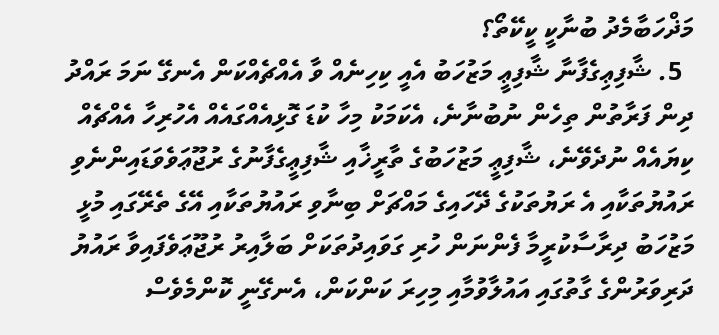މަޛްހަބާމެދު ބުނާކީ ކީކޭތޯ؟
  5. ޝާފިޢިގެފާނާ ޝާފިޢީ މަޒުހަބު އެއީ ކިހިނެއް ވާ އެއްޗެއްކަން އެނގޭ ނަމަ ރައްދު ދިން ފަރާތުން ތިހެން ނުބުނާނެ، އެކަމަކު މިހާ ކުޑަ ގޮޅިއެއްގައެއް އެހުރިހާ އެއްޗެއް ކިޔައެއް ނުދެވޭނެ، ޝާފިޢީ މަޒުހަބުގެ ތާރީޚާއި ޝާފިޢީގެފާނުގެ ރުޖޫޢަވެވަޑައިންނެވި ރައުޔުތަކާއި އެ ރަޔުތަކުގެ ދޭހައިގެ މައްޗަށް ބިނާވި ރައުޔުތަކާއި އޭގެ ތެރޭގައި މުޅީ މަޒުހަބު ދިރާސާކުރީމާ ފެންނަން ހުރި ގަވައިދުތަކަށް ބަލާއިރު ރުޖޫޢަވެފައިވާ ރައުޔު ދަރިވަރުންގެ ގާތުގައި އައުލާވުމާއި މިހިރަ ކަންކަން، އެނގޭނީ ކޮންމެވެސް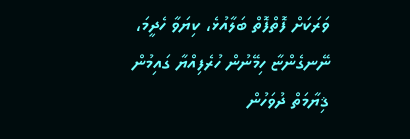ވަރަކަށް ފޮތްފޮތް ބަލާއުޅެ، ކިޔަވާ ހެދީމަ، ނޭނގެންޏާ ހިމޭނުން ހުރެފިއްޔާ ގައިމުން ޤިޔާމަތް ދުވަހުން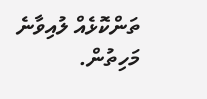ތަންކޮޅެއް ލުއިވާނެ މަހިތުން.